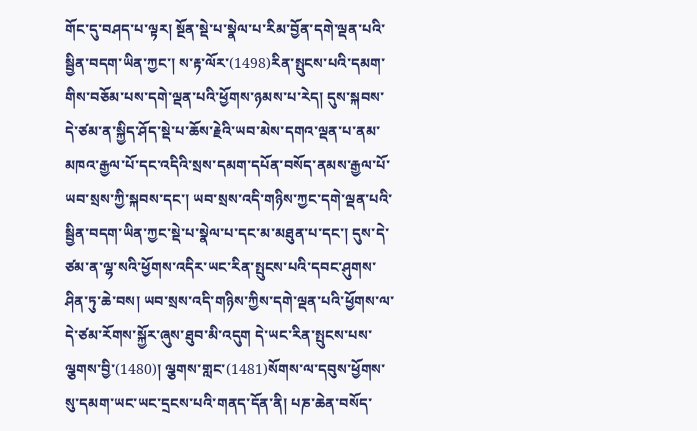གོང་དུ་བཤད་པ་ལྟར། སྔོན་སྡེ་པ་སྣེལ་པ་རིམ་བྱོན་དགེ་ལྡན་པའི་སྦྱིན་བདག་ཡིན་ཀྱང་། ས་རྟ་ལོར་(1498)རིན་སྤུངས་པའི་དམག་གིས་བཅོམ་པས་དགེ་ལྡན་པའི་ཕྱོགས་ཉམས་པ་རེད། དུས་སྐབས་དེ་ཙམ་ན་སྐྱིད་ཤོད་སྡེ་པ་ཆོས་རྗེའི་ཡབ་མེས་དགའ་ལྡན་པ་ནམ་མཁའ་རྒྱལ་པོ་དང་འདིའི་སྲས་དམག་དཔོན་བསོད་ནམས་རྒྱལ་པོ་ཡབ་སྲས་ཀྱི་སྐབས་དང་། ཡབ་སྲས་འདི་གཉིས་ཀྱང་དགེ་ལྡན་པའི་སྦྱིན་བདག་ཡིན་ཀྱང་སྡེ་པ་སྣེལ་པ་དང་མ་མཐུན་པ་དང་། དུས་དེ་ཙམ་ན་ལྷ་སའི་ཕྱོགས་འདིར་ཡང་རིན་སྤུངས་པའི་དབང་ཤུགས་ཤིན་ཏུ་ཆེ་བས། ཡབ་སྲས་འདི་གཉིས་ཀྱིས་དགེ་ལྡན་པའི་ཕྱོགས་ལ་དེ་ཙམ་རོགས་སྐྱོར་ཞུས་ཐུབ་མི་འདུག དེ་ཡང་རིན་སྤུངས་པས་ལྕགས་བྱི་(1480)། ལྕགས་གླང་(1481)སོགས་ལ་དབུས་ཕྱོགས་སུ་དམག་ཡང་ཡང་དྲངས་པའི་གནད་དོན་ནི། པཎ་ཆེན་བསོད་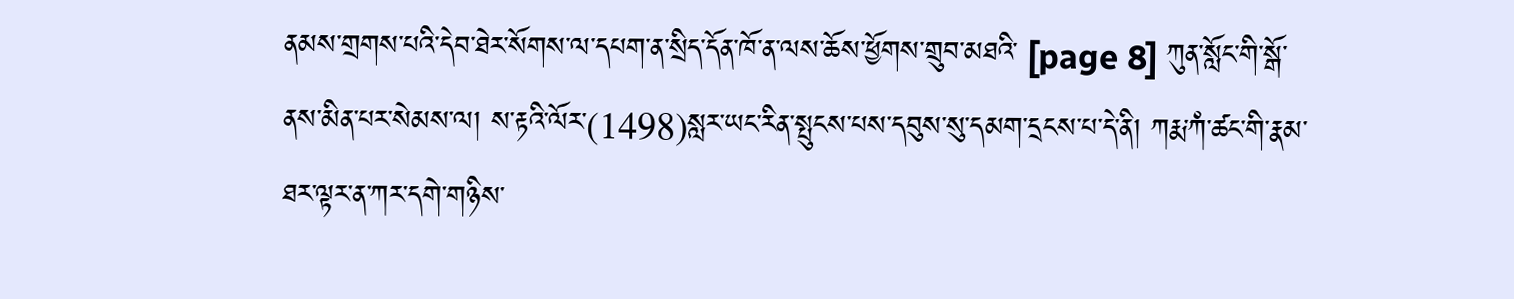ནམས་གྲགས་པའི་དེབ་ཐེར་སོགས་ལ་དཔག་ན་སྲིད་དོན་ཁོ་ན་ལས་ཆོས་ཕྱོགས་གྲུབ་མཐའི་ [page 8] ཀུན་སློང་གི་སྒོ་ནས་མིན་པར་སེམས་ལ། ས་རྟའི་ལོར་(1498)སླར་ཡང་རིན་སྤུངས་པས་དབུས་སུ་དམག་དྲངས་པ་དེ་ནི། ཀརྨ་ཀཾ་ཚང་གི་རྣམ་ཐར་ལྟར་ན་ཀར་དགེ་གཉིས་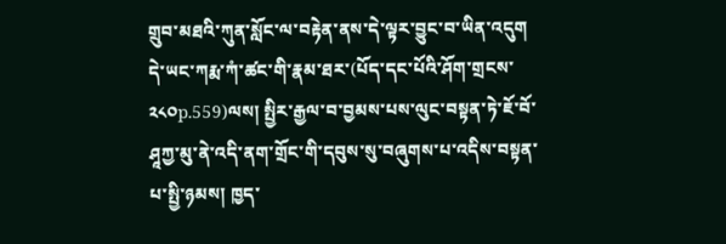གྲུབ་མཐའི་ཀུན་སློང་ལ་བརྟེན་ནས་དེ་ལྟར་བྱུང་བ་ཡིན་འདུག དེ་ཡང་ཀརྨ་ཀཾ་ཚང་གི་རྣམ་ཐར་(པོད་དང་པོའི་ཤོག་གྲངས་༢༨༠p.559)ལས། སྤྱིར་རྒྱལ་བ་བྱམས་པས་ལུང་བསྟན་ཏེ་ཇོ་བོ་ཤཱཀྱ་མུ་ནེ་འདི་ནག་གྲོང་གི་དབུས་སུ་བཞུགས་པ་འདིས་བསྟན་པ་སྤྱི་ཉམས། ཁྱད་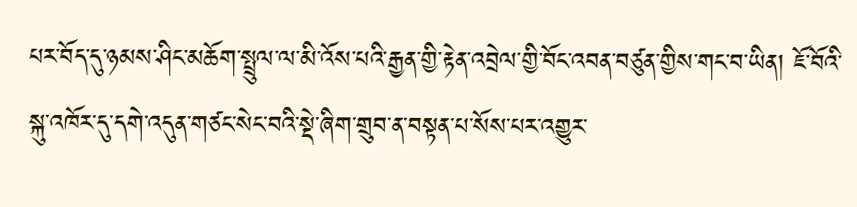པར་བོད་དུ་ཉམས་ཤིང་མཆོག་སྤྲུལ་ལ་མི་འོས་པའི་རྒྱན་གྱི་རྟེན་འབྲེལ་གྱི་བོང་འབན་བཙུན་གྱིས་གང་བ་ཡིན། ཇོ་བོའི་སྐུ་འཁོར་དུ་དགེ་འདུན་གཙང་སེང་བའི་སྡེ་ཞིག་གྲུབ་ན་བསྟན་པ་སོས་པར་འགྱུར་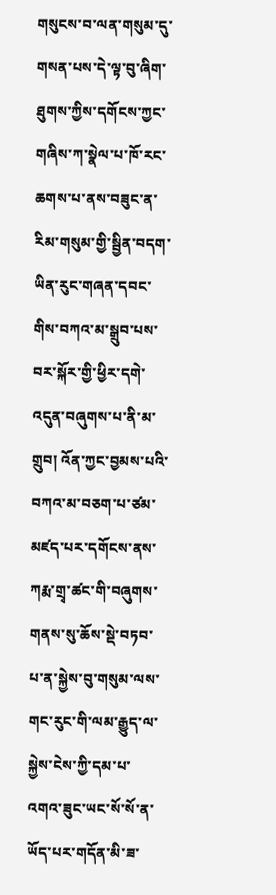གསུངས་བ་ལན་གསུམ་དུ་གསན་པས་དེ་ལྟ་བུ་ཞིག་ཐུགས་ཀྱིས་དགོངས་ཀྱང་གཞིས་ཀ་སྣེལ་པ་ཁོ་རང་ཆགས་པ་ནས་བཟུང་ན་རིམ་གསུམ་གྱི་སྦྱིན་བདག་ཡིན་རུང་གཞན་དབང་གིས་བཀའ་མ་སྒྲུབ་པས་བར་སྐོར་གྱི་ཕྱིར་དགེ་འདུན་བཞུགས་པ་ནི་མ་གྲུབ། འོན་ཀྱང་བྱམས་པའི་བཀའ་མ་བཅག་པ་ཙམ་མཛད་པར་དགོངས་ནས་ཀརྨ་གྲྭ་ཚང་གི་བཞུགས་གནས་སུ་ཆོས་སྡེ་བཏབ་པ་ན་སྐྱེས་བུ་གསུམ་ལས་གང་རུང་གི་ལམ་རྒྱུད་ལ་སྐྱེས་ངེས་ཀྱི་དམ་པ་འགའ་ཟུང་ཡང་སོ་སོ་ན་ཡོད་པར་གདོན་མི་ཟ་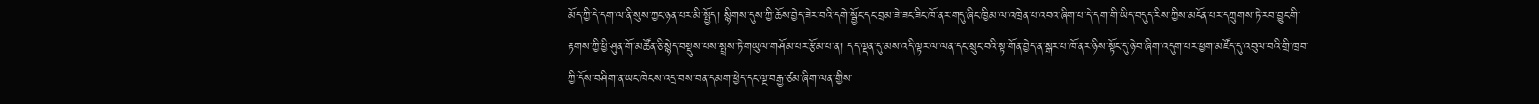མོད་ཀྱི་དེ་དག་ལ་ནི་སུས་ཀྱང་ཉན་པར་མི་སྤྱོད། སྙིགས་དུས་ཀྱི་ཆོས་བྱེད་ཟེར་བའི་དགེ་སྦྱོང་དང་བྲམ་ཟེ་ཟང་ཟིང་ཁོ་ནར་གདུ་ཞིང་ཁྱིམ་ལ་འཁྲེན་པ་འབའ་ཞིག་པ་དེ་དག་གི་ཡིད་བདུད་རིས་ཀྱིས་མངོན་པར་དཀྲུགས་ཏེ་རབ་བྱུང་གི་རྟགས་ཀྱི་ཕྱི་ཤུན་གོ་མཚོན་ཅི་སྙེད་བསྡུས་པས་སྤྲས་ཏེ་གཡུལ་གཤོམ་པར་རྩོམ་པ་ན། དད་ལྡན་དུ་མས་འདི་ལྟར་ལ་ལན་དང་སྲུང་བའི་སྟ་གོན་བྱེད་ན་སྒར་པ་ཁོ་ནར་ཉིས་སྟོང་དུ་ཉེ་བ་ཞིག་འདུག་པར་ཕྱག་མཛོད་དུ་འབུལ་བའི་གྲི་ཁྲབ་ཀྱི་དོས་བཤིག་ན་ཡང་ཁེངས་འདྲ་བས་བན་དམག་ཕྱེད་དང་ལྔ་བརྒྱ་ཙམ་ཞིག་ལན་གྱིས་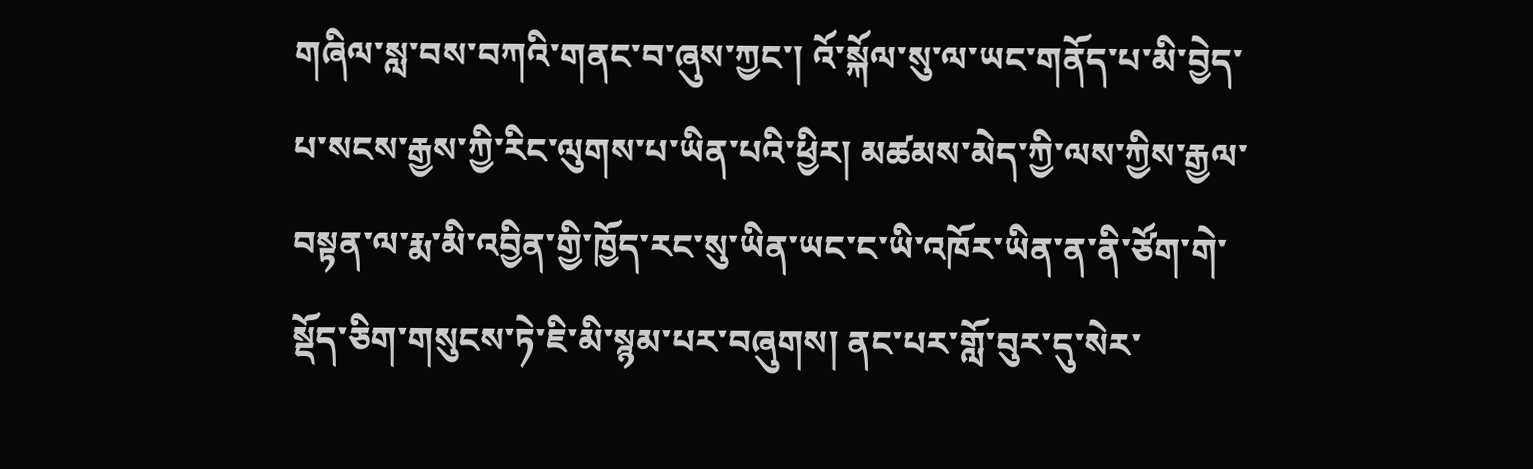གཞིལ་སླ་བས་བཀའི་གནང་བ་ཞུས་ཀྱང་། འོ་སྐོལ་སུ་ལ་ཡང་གནོད་པ་མི་བྱེད་པ་སངས་རྒྱས་ཀྱི་རིང་ལུགས་པ་ཡིན་པའི་ཕྱིར། མཚམས་མེད་ཀྱི་ལས་ཀྱིས་རྒྱལ་བསྟན་ལ་རྨ་མི་འབྱིན་གྱི་ཁྱོད་རང་སུ་ཡིན་ཡང་ང་ཡི་འཁོར་ཡིན་ན་ནི་ཙོག་གེ་སྡོད་ཅིག་གསུངས་ཏེ་ཇི་མི་སྙམ་པར་བཞུགས། ནང་པར་གློ་བུར་དུ་སེར་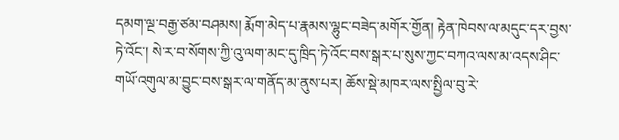དམག་ལྔ་བརྒྱ་ཙམ་བཤམས། རྨོག་མེད་པ་རྣམས་ལྷུང་བཟེད་མགོར་གྱོན། རྟེན་ཁེབས་ལ་མདུང་དར་བྱས་ཏེ་འོང་། སེ་ར་བ་སོགས་ཀྱི་འུ་ལག་མང་དུ་ཁྲིད་ཏེ་འོང་བས་སྒར་པ་སུས་ཀྱང་བཀའ་ལས་མ་འདས་ཤིང་གཡོ་འགུལ་མ་བྱུང་བས་སྒར་ལ་གནོད་མ་ནུས་པར། ཆོས་སྡེ་མཁར་ལས་སྤྱིལ་བུ་རེ་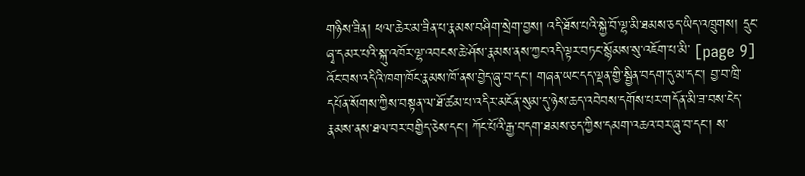གཉིས་ཟིན། ཕལ་ཆེར་མ་ཟིན་པ་རྣམས་བཤིག་སྲེག་བྱས། འདི་ཐོས་པའི་སྐྱེ་བོ་ལྷ་མི་ཐམས་ཅད་ཡིད་འཁྲུགས། དྲུང་ཞྭ་དམར་པའི་སྐུ་འཁོར་ལྷ་འབངས་ཆེ་ཤོས་རྣམས་ནས་ཀྱང་འདི་ལྟར་བཏང་སྙོམས་སུ་འཇོག་པ་མི་ [page 9] འོང་བས་འདིའི་ཁག་ཁོང་རྣམས་ཁོ་ནས་བྱེད་ཞུ་བ་དང་། གཞན་ཡང་དད་ལྡན་གྱི་སྦྱིན་བདག་དུ་མ་དང་། བྱ་བ་ཁྲི་དཔོན་སོགས་ཀྱིས་བསྟན་ལ་ཐོ་ཚམ་པ་འདིར་མངོན་སུམ་དུ་ཉེས་ཆད་འབེབས་དགོས་པར་གདོན་མི་ཟ་བས་ངེད་རྣམས་ནས་ཐལ་བར་བགྱིད་ཅེས་དང་། ཀོང་པོའི་རྒྱ་བདག་ཐམས་ཅད་ཀྱིས་དམག་འཆའ་བར་ཞུ་བ་དང་། ས་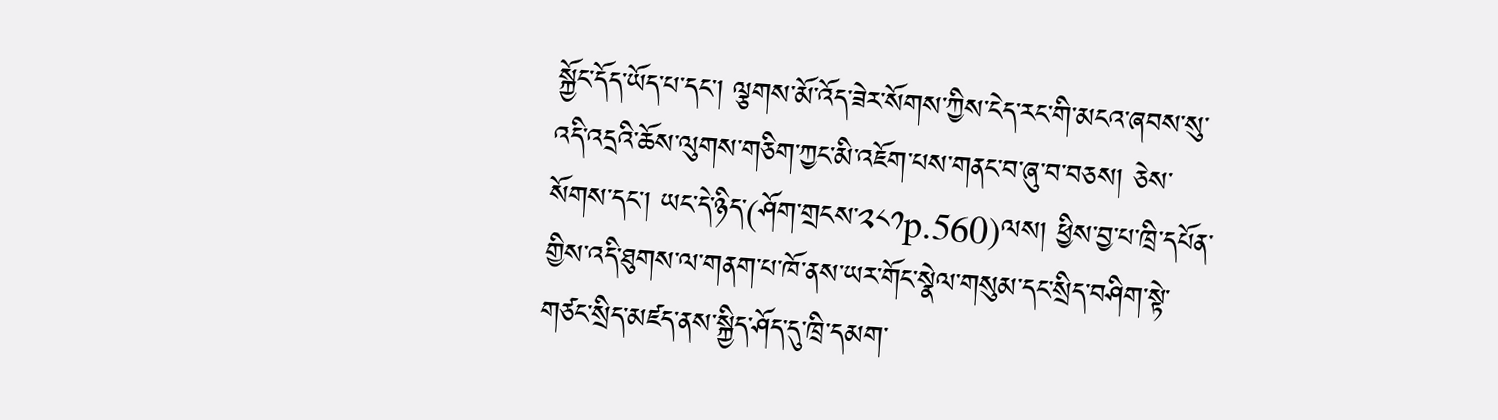སྐྱོང་དོད་ཡོད་པ་དང་། ལྕགས་མོ་འོད་ཟེར་སོགས་ཀྱིས་ངེད་རང་གི་མངའ་ཞབས་སུ་འདི་འདྲའི་ཆོས་ལུགས་གཅིག་ཀྱང་མི་འཇོག་པས་གནང་བ་ཞུ་བ་བཅས། ཅེས་སོགས་དང་། ཡང་དེ་ཉིད་(ཤོག་གྲངས་༢༨༡p.560)ལས། ཕྱིས་བྱ་པ་ཁྲི་དཔོན་གྱིས་འདི་ཐུགས་ལ་གནག་པ་ཁོ་ནས་ཡར་གོང་སྣེལ་གསུམ་དང་སྲིད་བཤིག་སྟེ་གཙང་སྲིད་མཛད་ནས་སྐྱིད་ཤོད་དུ་ཁྲི་དམག་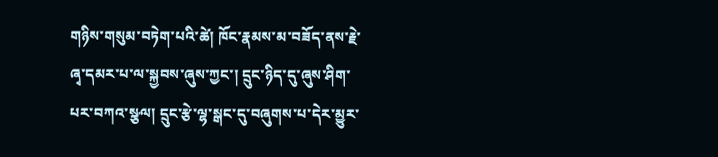གཉིས་གསུམ་བཏེག་པའི་ཚེ། ཁོང་རྣམས་མ་བཟོད་ནས་རྗེ་ཞྭ་དམར་པ་ལ་སྐྱབས་ཞུས་ཀྱང་། དྲུང་ཉིད་དུ་ཞུས་ཤིག་པར་བཀའ་སྩལ། དྲུང་རྩེ་ལྷ་སྒང་དུ་བཞུགས་པ་དེར་མྱུར་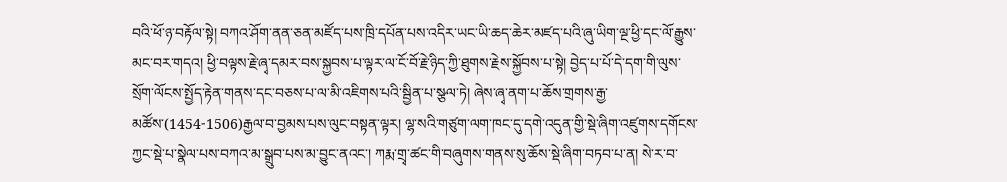བའི་ཕོ་ཉ་བརྟོལ་སྟེ། བཀའ་ཤོག་ནན་ཅན་མཛོད་པས་ཁྲི་དཔོན་པས་འདིར་ཡང་ཡི་ཆད་ཆེར་མཛད་པའི་ཞུ་ཡིག་ལྔ་ཕྱི་དང་ལོ་རྒྱུས་མང་བར་གདའ། ཕྱི་བལྟས་རྗེ་ཞྭ་དམར་བས་སྐྱབས་པ་ལྟར་ལ་ངོ་བོ་རྗེ་ཉིད་ཀྱི་ཐུགས་རྗེས་སྐྱོབས་པ་སྟེ། བྱེད་པ་པོ་དེ་དག་གི་ལུས་སྲོག་ལོངས་སྤྱོད་རྟེན་གནས་དང་བཅས་པ་ལ་མི་འཇིགས་པའི་སྦྱིན་པ་སྩལ་ཏེ། ཞེས་ཞྭ་ནག་པ་ཆོས་གྲགས་རྒྱ་མཚོས་(1454-1506)རྒྱལ་བ་བྱམས་པས་ལུང་བསྟན་ལྟར། ལྷ་སའི་གཙུག་ལག་ཁང་དུ་དགེ་འདུན་གྱི་སྡེ་ཞིག་འཛུགས་དགོངས་ཀྱང་སྡེ་པ་སྣེལ་པས་བཀའ་མ་སྒྲུབ་པས་མ་བྱུང་ནའང་། ཀརྨ་གྲྭ་ཚང་གི་བཞུགས་གནས་སུ་ཆོས་སྡེ་ཞིག་བཏབ་པ་ན། སེ་ར་བ་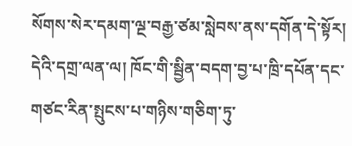སོགས་སེར་དམག་ལྔ་བརྒྱ་ཙམ་སླེབས་ནས་དགོན་དེ་སྟོར། དེའི་དགྲ་ལན་ལ། ཁོང་གི་སྦྱིན་བདག་བྱ་པ་ཁྲི་དཔོན་དང་གཙང་རིན་སྤུངས་པ་གཉིས་གཅིག་ཏུ་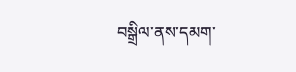བསྒྲིལ་ནས་དམག་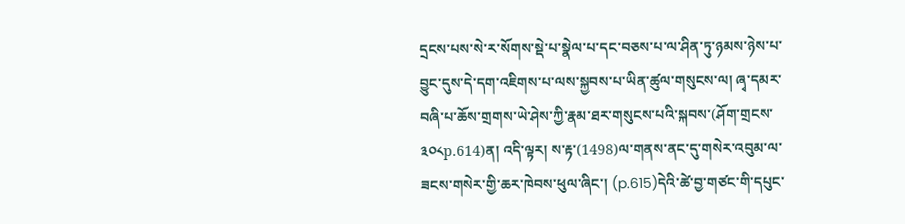དྲངས་པས་སེ་ར་སོགས་སྡེ་པ་སྣེལ་པ་དང་བཅས་པ་ལ་ཤིན་ཏུ་ཉམས་ཉེས་པ་བྱུང་དུས་དེ་དག་འཇིགས་པ་ལས་སྐྱབས་པ་ཡིན་ཚུལ་གསུངས་ལ། ཞྭ་དམར་བཞི་པ་ཆོས་གྲགས་ཡེ་ཤེས་ཀྱི་རྣམ་ཐར་གསུངས་པའི་སྐབས་(ཤོག་གྲངས་༣༠༨p.614)ན། འདི་ལྟར། ས་རྟ་(1498)ལ་གནས་ནང་དུ་གསེར་འབུམ་ལ་ཟངས་གསེར་གྱི་ཆར་ཁེབས་ཕུལ་ཞིང་། (p.615)དེའི་ཚེ་བྱ་གཙང་གི་དཔུང་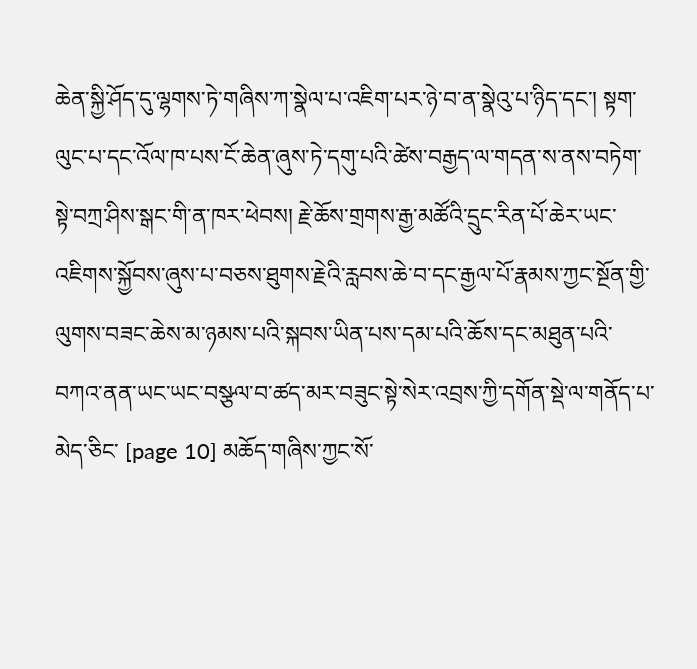ཆེན་སྐྱི་ཤོད་དུ་ལྷགས་ཏེ་གཞིས་ཀ་སྣེལ་པ་འཇིག་པར་ཉེ་བ་ན་སྣེའུ་པ་ཉིད་དང་། སྟག་ལུང་པ་དང་འོལ་ཁ་པས་ངོ་ཆེན་ཞུས་ཏེ་དགུ་པའི་ཚེས་བརྒྱད་ལ་གདན་ས་ནས་བཏེག་སྟེ་བཀྲ་ཤིས་སྒང་གི་ན་ཁར་ཕེབས། རྗེ་ཆོས་གྲགས་རྒྱ་མཚོའི་དྲུང་རིན་པོ་ཆེར་ཡང་འཇིགས་སྐྱོབས་ཞུས་པ་བཅས་ཐུགས་རྗེའི་རླབས་ཆེ་བ་དང་རྒྱལ་པོ་རྣམས་ཀྱང་སྔོན་གྱི་ལུགས་བཟང་ཆེས་མ་ཉམས་པའི་སྐབས་ཡིན་པས་དམ་པའི་ཆོས་དང་མཐུན་པའི་བཀའ་ནན་ཡང་ཡང་བསྩལ་བ་ཚད་མར་བཟུང་སྟེ་སེར་འབྲས་ཀྱི་དགོན་སྡེ་ལ་གནོད་པ་མེད་ཅིང་ [page 10] མཆོད་གཞིས་ཀྱང་སོ་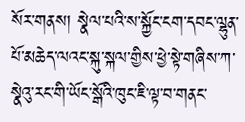སོར་གནས། སྣེལ་པའི་ས་སྐྱོང་ངག་དབང་ལྷུན་པོ་མཆེད་ལའང་སྐུ་སྐལ་གྱིས་ཕྱེ་སྟེ་གཞིས་ཀ་སྣེའུ་རང་གི་ཡོང་སྒོའི་ཁུང་ཇི་ལྟ་བ་གནང་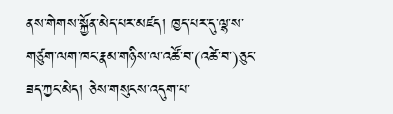ནས་གེགས་སྐྱོན་མེད་པར་མཛད། ཁྱད་པར་དུ་ལྷ་ས་གཙུག་ལག་ཁང་རྣམ་གཉིས་ལ་འཚོ་བ་(འཚེ་བ་)ཅུང་ཟད་ཀྱང་མེད། ཅེས་གསུངས་འདུག་པ་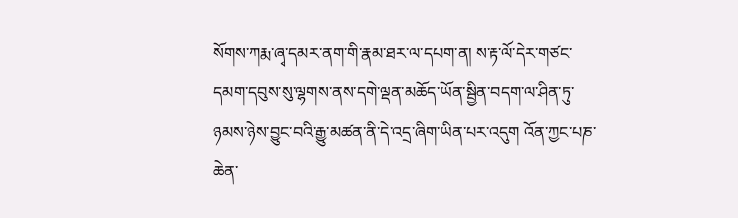སོགས་ཀརྨ་ཞྭ་དམར་ནག་གི་རྣམ་ཐར་ལ་དཔག་ན། ས་རྟ་ལོ་དེར་གཙང་དམག་དབུས་སུ་ལྷགས་ནས་དགེ་ལྡན་མཆོད་ཡོན་སྦྱིན་བདག་ལ་ཤིན་ཏུ་ཉམས་ཉེས་བྱུང་བའི་རྒྱུ་མཚན་ནི་དེ་འདྲ་ཞིག་ཡིན་པར་འདུག འོན་ཀྱང་པཎ་ཆེན་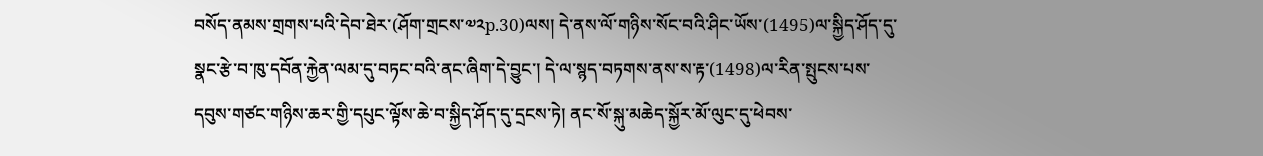བསོད་ནམས་གྲགས་པའི་དེབ་ཐེར་(ཤོག་གྲངས་༧༢p.30)ལས། དེ་ནས་ལོ་གཉིས་སོང་བའི་ཤིང་ཡོས་(1495)ལ་སྐྱིད་ཤོད་དུ་སྣང་རྩེ་བ་ཁུ་དབོན་རྐྱེན་ལམ་དུ་བཏང་བའི་ནང་ཞིག་དེ་བྱུང་། དེ་ལ་སྙད་བཏགས་ནས་ས་རྟ་(1498)ལ་རིན་སྤུངས་པས་དབུས་གཙང་གཉིས་ཆར་གྱི་དཔུང་ལྟོས་ཆེ་བ་སྐྱིད་ཤོད་དུ་དྲངས་ཏེ། ནང་སོ་སྐུ་མཆེད་སྐྱོར་མོ་ལུང་དུ་ཕེབས་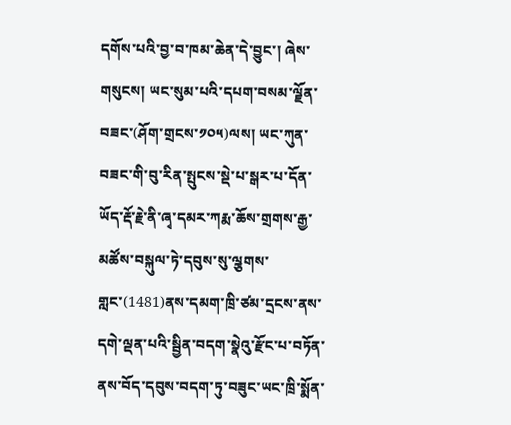དགོས་པའི་བྱ་བ་ཁམ་ཆེན་དེ་བྱུང་། ཞེས་གསུངས། ཡང་སུམ་པའི་དཔག་བསམ་ལྗོན་བཟང་(ཤོག་གྲངས་༡༠༥)ལས། ཡང་ཀུན་བཟང་གི་བུ་རིན་སྤུངས་སྡེ་པ་སྒར་པ་དོན་ཡོད་རྡོ་རྗེ་ནི་ཞྭ་དམར་ཀརྨ་ཆོས་གྲགས་རྒྱ་མཚོས་བསྐུལ་ཏེ་དབུས་སུ་ལྕགས་གླང་(1481)ནས་དམག་ཁྲི་ཙམ་དྲངས་ནས་དགེ་ལྡན་པའི་སྦྱིན་བདག་སྣེའུ་རྫོང་པ་བཏོན་ནས་བོད་དབུས་བདག་ཏུ་བཟུང་ཡང་ཁྲི་སྨོན་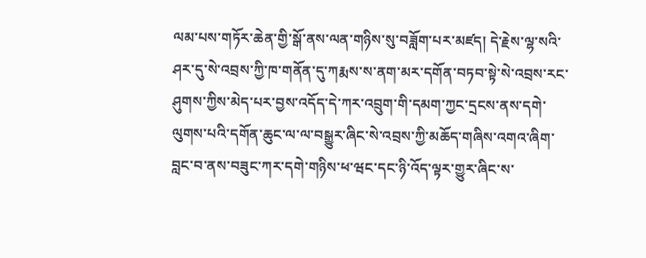ལམ་པས་གཏོར་ཆེན་གྱི་སྒོ་ནས་ལན་གཉིས་སུ་བཟློག་པར་མཛད། དེ་རྗེས་ལྷ་སའི་ཤར་དུ་སེ་འབྲས་ཀྱི་ཁ་གནོན་དུ་ཀརྨས་ས་ནག་མར་དགོན་བཏབ་སྟེ་སེ་འབྲས་རང་ཤུགས་ཀྱིས་མེད་པར་བྱས་འདོད་དེ་ཀར་འབྲུག་གི་དམག་ཀྱང་དྲངས་ནས་དགེ་ལུགས་པའི་དགོན་ཆུང་ལ་ལ་བསྒྱུར་ཞིང་སེ་འབྲས་ཀྱི་མཆོད་གཞིས་འགའ་ཞིག་བླང་བ་ནས་བཟུང་ཀར་དགེ་གཉིས་ཕ་ཝང་དང་ཉི་འོད་ལྟར་གྱུར་ཞིང་ས་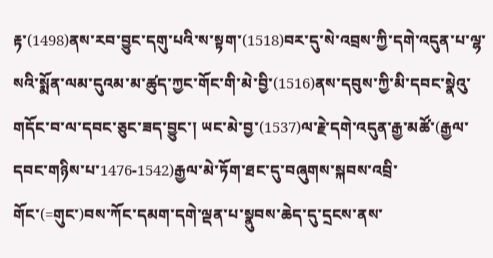རྟ་(1498)ནས་རབ་བྱུང་དགུ་པའི་ས་སྟག་(1518)བར་དུ་སེ་འབྲས་ཀྱི་དགེ་འདུན་པ་ལྷ་སའི་སྨོན་ལམ་དུའམ་མ་ཚུད་ཀྱང་གོང་གི་མེ་བྱི་(1516)ནས་དབུས་ཀྱི་མི་དབང་སྣེའུ་གདོང་བ་ལ་དབང་ཅུང་ཟད་བྱུང་། ཡང་མེ་བྱ་(1537)ལ་རྗེ་དགེ་འདུན་རྒྱ་མཚོ་(རྒྱལ་དབང་གཉིས་པ་1476-1542)རྒྱལ་མེ་ཏོག་ཐང་དུ་བཞུགས་སྐབས་འབྲི་གོང་(=གུང་)བས་ཀོང་དམག་དགེ་ལྡན་པ་སྣུབས་ཆེད་དུ་དྲངས་ནས་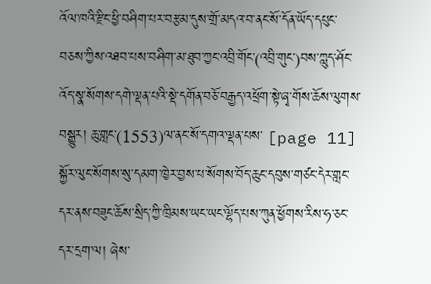འོལ་ཁའི་རྫིང་ཕྱི་བཤིག་པར་བརྩམ་དུས་གྲོ་མདའ་བ་ནང་སོ་དོན་ཡོད་དཔུང་བཅས་ཀྱིས་འཐབ་པས་བཤིག་མ་ཐུབ་ཀྱང་འབྲི་གོང་(འབྲི་གུང་)བས་ཀླུད་ཤོང་འོད་སྣ་སོགས་དགེ་ལྡན་པའི་སྡེ་དགོན་བཅོ་བརྒྱད་འཕྲོག་སྟེ་ཞྭ་གོས་ཆོས་ལུགས་བསྒྱུར། ཆུ་གླང་(1553)ལ་ནང་སོ་དགའ་ལྡན་པས་ [page 11] སྐྱོར་ལུང་སོགས་སུ་དམག་ཁྱེར་བྱས་པ་སོགས་བོད་ཆུང་དབུས་གཙང་དེར་གླང་དར་ནས་བཟུང་ཆོས་སྲིད་ཀྱི་ཁྲིམས་ཡང་ཡང་ལྷོད་པས་ཀུན་ཕྱོགས་རིས་ཧ་ཅང་དར་དྲག་ལ། ཞེས་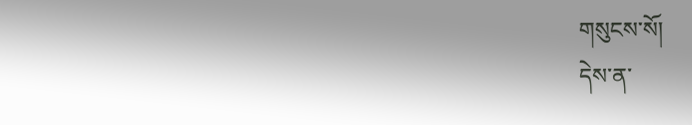གསུངས་སོ།
དེས་ན་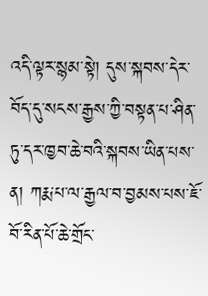འདི་ལྟར་སྙམ་སྟེ། དུས་སྐབས་དེར་བོད་དུ་སངས་རྒྱས་ཀྱི་བསྟན་པ་ཤིན་ཏུ་དར་ཁྱབ་ཆེ་བའི་སྐབས་ཡིན་པས་ན། ཀརྨ་པ་ལ་རྒྱལ་བ་བྱམས་པས་ཇོ་བོ་རིན་པོ་ཆེ་གྲོང་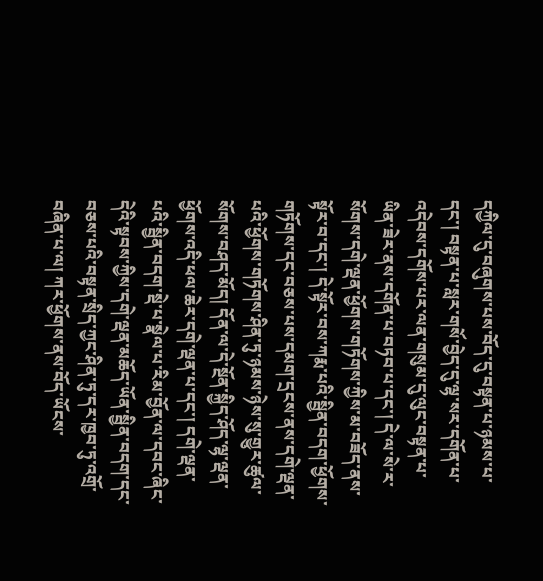དཀྱིལ་དུ་བཞུགས་པས་བོད་དུ་བསྟན་པ་ཉམས་པ་དང་། བསྟན་པ་སླར་གསོ་བྱེད་དུ་ལྷ་སར་དགོན་པ་འདེབས་དགོས་པར་ལན་གསུམ་དུ་ལུང་བསྟན་པ་ཡིན་ཟེར་ནས་དགོན་པ་བཏབ་པ་དང་། དེ་ལ་སེ་ར་སོགས་དགེ་ལྡན་ཕྱོགས་གཏོགས་ཀྱིས་མ་བཟོད་ནས་སྟོར་བ་དང་། དེ་སྟོར་བས་ཀརྨ་པའི་སྦྱིན་བདག་ཕྱོགས་གཏོགས་དང་བཅས་པས་དམག་དྲངས་ནས་དགེ་ལྡན་པའི་ཕྱོགས་གཏོགས་ཤིན་ཏུ་ཉམས་ཉེས་སུ་གྱུར་ཚུལ་སོགས་བཤད་མོད། དོན་ལ་དེ་སྔོན་སྐྱིད་ཤོད་ལྷ་ལྡན་ཕྱོགས་འདི་ཕལ་ཆེར་དགེ་ལྡན་པ་དང་། དགེ་ལྡན་པའི་སྦྱིན་བདག་སྡེ་པ་སྣེལ་པ་རིམ་བྱོན་ལ་དབང་ཞིང་དེའི་སྟབས་ཀྱིས་དགེ་ལྡན་མཆོད་ཡོན་སྦྱིན་བདག་དང་བཅས་པའི་བསྟན་སྲིད་ཀྱང་ཤིན་ཏུ་དར་ཁྱབ་ཏུ་འགྲོ་བཞིན་པ་ལ། ཀར་ཕྱོགས་ནས་བོད་ཡོངས་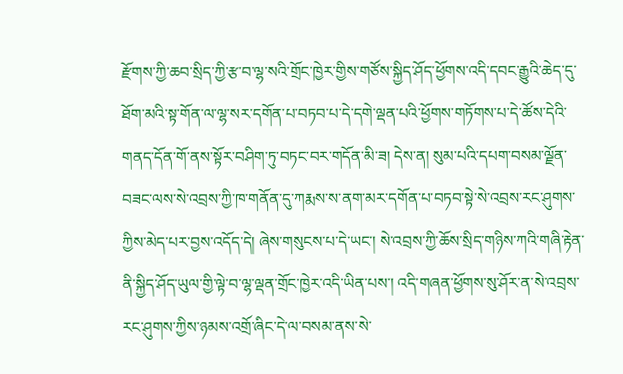རྫོགས་ཀྱི་ཆབ་སྲིད་ཀྱི་རྩ་བ་ལྷ་སའི་གྲོང་ཁྱེར་གྱིས་གཙོས་སྐྱིད་ཤོད་ཕྱོགས་འདི་དབང་རྒྱུའི་ཆེད་དུ་ཐོག་མའི་སྟ་གོན་ལ་ལྷ་སར་དགོན་པ་བཏབ་པ་དེ་དགེ་ལྡན་པའི་ཕྱོགས་གཏོགས་པ་དེ་ཚོས་དེའི་གནད་དོན་གོ་ནས་སྟོར་བཤིག་ཏུ་བཏང་བར་གདོན་མི་ཟ། དེས་ན། སུམ་པའི་དཔག་བསམ་ལྗོན་བཟང་ལས་སེ་འབྲས་ཀྱི་ཁ་གནོན་དུ་ཀརྨས་ས་ནག་མར་དགོན་པ་བཏབ་སྟེ་སེ་འབྲས་རང་ཤུགས་ཀྱིས་མེད་པར་བྱས་འདོད་དེ། ཞེས་གསུངས་པ་དེ་ཡང་། སེ་འབྲས་ཀྱི་ཆོས་སྲིད་གཉིས་ཀའི་གཞི་རྟེན་ནི་སྐྱིད་ཤོད་ཡུལ་གྱི་ལྟེ་བ་ལྷ་ལྡན་གྲོང་ཁྱེར་འདི་ཡིན་པས་། འདི་གཞན་ཕྱོགས་སུ་ཤོར་ན་སེ་འབྲས་རང་ཤུགས་ཀྱིས་ཉམས་འགྲོ་ཞིང་དེ་ལ་བསམ་ནས་སེ་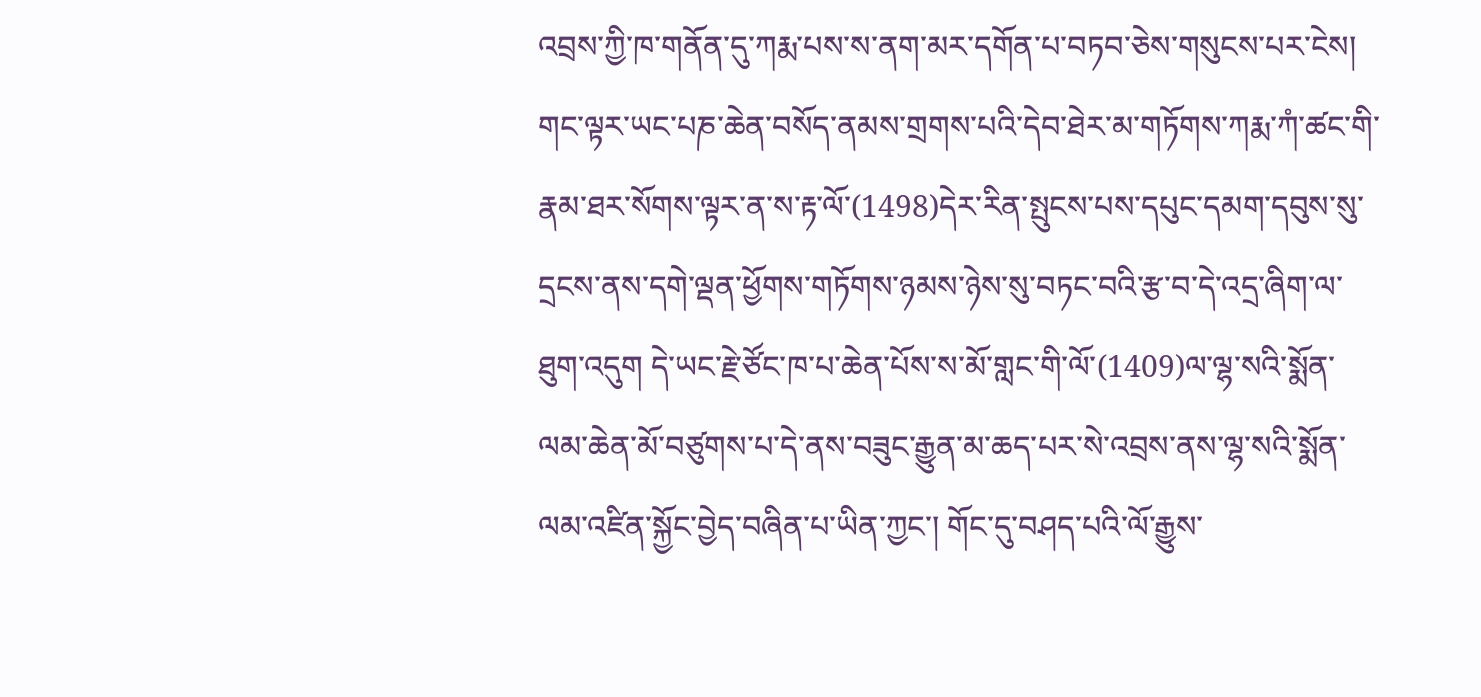འབྲས་ཀྱི་ཁ་གནོན་དུ་ཀརྨ་པས་ས་ནག་མར་དགོན་པ་བཏབ་ཅེས་གསུངས་པར་ངེས། གང་ལྟར་ཡང་པཎ་ཆེན་བསོད་ནམས་གྲགས་པའི་དེབ་ཐེར་མ་གཏོགས་ཀརྨ་ཀཾ་ཚང་གི་རྣམ་ཐར་སོགས་ལྟར་ན་ས་རྟ་ལོ་(1498)དེར་རིན་སྤུངས་པས་དཔུང་དམག་དབུས་སུ་དྲངས་ནས་དགེ་ལྡན་ཕྱོགས་གཏོགས་ཉམས་ཉེས་སུ་བཏང་བའི་རྩ་བ་དེ་འདྲ་ཞིག་ལ་ཐུག་འདུག དེ་ཡང་རྗེ་ཙོང་ཁ་པ་ཆེན་པོས་ས་མོ་གླང་གི་ལོ་(1409)ལ་ལྷ་སའི་སྨོན་ལམ་ཆེན་མོ་བཙུགས་པ་དེ་ནས་བཟུང་རྒྱུན་མ་ཆད་པར་སེ་འབྲས་ནས་ལྷ་སའི་སྨོན་ལམ་འཛིན་སྐྱོང་བྱེད་བཞིན་པ་ཡིན་ཀྱང་། གོང་དུ་བཤད་པའི་ལོ་རྒྱུས་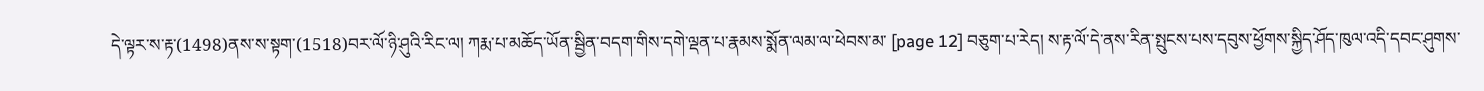དེ་ལྟར་ས་རྟ་(1498)ནས་ས་སྟག་(1518)བར་ལོ་ཉི་ཤུའི་རིང་ལ། ཀརྨ་པ་མཆོད་ཡོན་སྦྱིན་བདག་གིས་དགེ་ལྡན་པ་རྣམས་སྨོན་ལམ་ལ་ཕེབས་མ་ [page 12] བཅུག་པ་རེད། ས་རྟ་ལོ་དེ་ནས་རིན་སྤུངས་པས་དབུས་ཕྱོགས་སྐྱིད་ཤོད་ཁུལ་འདི་དབང་ཤུགས་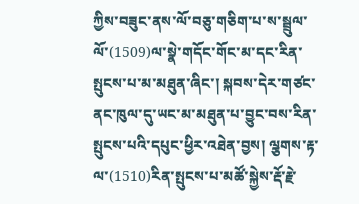ཀྱིས་བཟུང་ནས་ལོ་བཅུ་གཅིག་པ་ས་སྦྲུལ་ལོ་(1509)ལ་སྣེ་གདོང་གོང་མ་དང་རིན་སྤུངས་པ་མ་མཐུན་ཞིང་། སྐབས་དེར་གཙང་ནང་ཁུལ་དུ་ཡང་མ་མཐུན་པ་བྱུང་བས་རིན་སྤུངས་པའི་དཔུང་ཕྱིར་འཐེན་བྱས། ལྕགས་རྟ་ལ་(1510)རིན་སྤུངས་པ་མཚོ་སྐྱེས་རྡོ་རྗེ་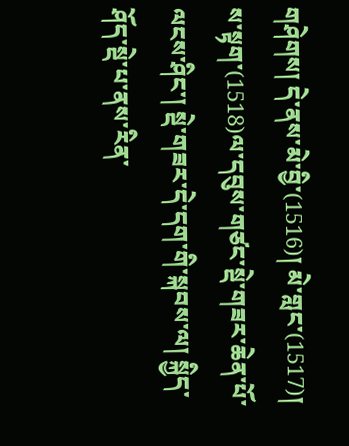གཤེགས། དེ་ནས་མེ་བྱི་(1516)། མེ་གླང་(1517)། ས་སྟག་(1518)ལ་དབུས་གཙང་སྡེ་གཟར་ཆེན་པོ་ལངས་ཤིང་། སྡེ་གཟར་དེ་དག་གི་སྐབས་ལ། སྐྱིད་ཤོད་སྡེ་པ་ནས་རིན་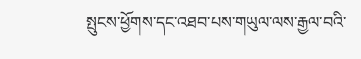སྤུངས་ཕྱོགས་དང་འཐབ་པས་གཡུལ་ལས་རྒྱལ་བའི་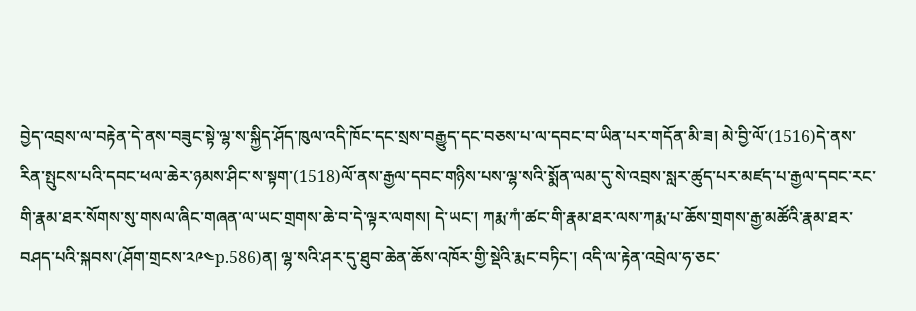བྱེད་འབྲས་ལ་བརྟེན་དེ་ནས་བཟུང་སྟེ་ལྷ་ས་སྐྱིད་ཤོད་ཁུལ་འདི་ཁོང་དང་སྲས་བརྒྱུད་དང་བཅས་པ་ལ་དབང་བ་ཡིན་པར་གདོན་མི་ཟ། མེ་བྱི་ལོ་(1516)དེ་ནས་རིན་སྤུངས་པའི་དབང་ཕལ་ཆེར་ཉམས་ཤིང་ས་སྟག་(1518)ལོ་ནས་རྒྱལ་དབང་གཉིས་པས་ལྷ་སའི་སྨོན་ལམ་དུ་སེ་འབྲས་སླར་ཚུད་པར་མཛད་པ་རྒྱལ་དབང་རང་གི་རྣམ་ཐར་སོགས་སུ་གསལ་ཞིང་གཞན་ལ་ཡང་གྲགས་ཆེ་བ་དེ་ལྟར་ལགས། དེ་ཡང་། ཀརྨ་ཀཾ་ཚང་གི་རྣམ་ཐར་ལས་ཀརྨ་པ་ཆོས་གྲགས་རྒྱ་མཚོའི་རྣམ་ཐར་བཤད་པའི་སྐབས་(ཤོག་གྲངས་༢༩༤p.586)ན། ལྷ་སའི་ཤར་དུ་ཐུབ་ཆེན་ཆོས་འཁོར་གྱི་སྡེའི་རྨང་བཏིང་། འདི་ལ་རྟེན་འབྲེལ་ཧ་ཅང་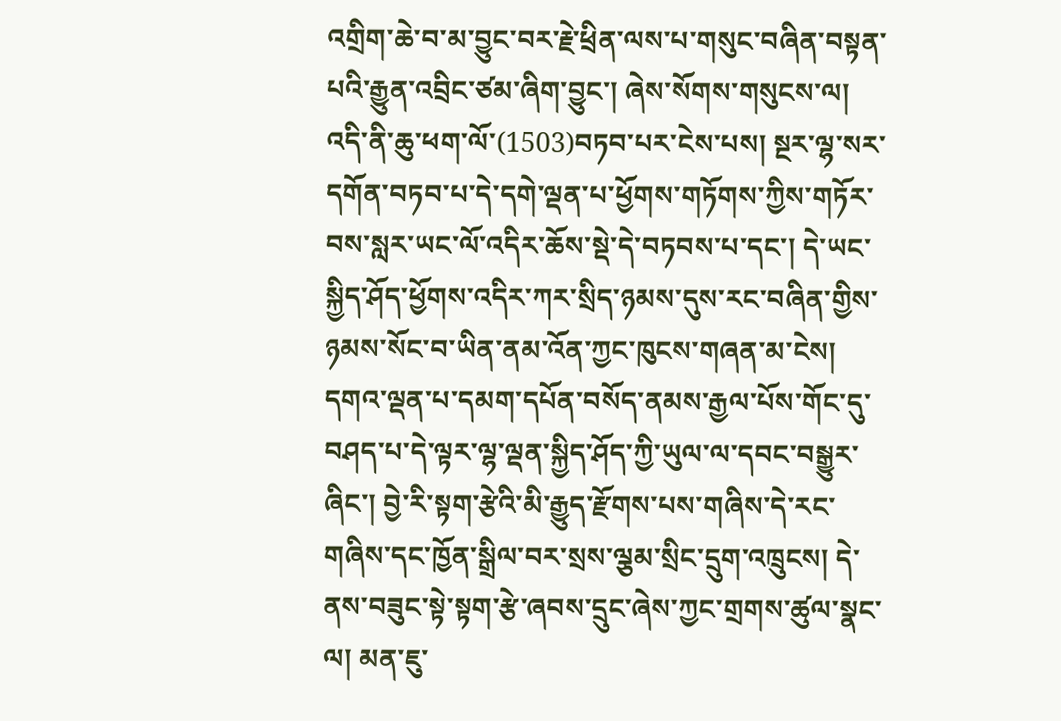འགྲིག་ཆེ་བ་མ་བྱུང་བར་རྗེ་ཕྲིན་ལས་པ་གསུང་བཞིན་བསྟན་པའི་རྒྱུན་འབྲིང་ཙམ་ཞིག་བྱུང་། ཞེས་སོགས་གསུངས་ལ། འདི་ནི་ཆུ་ཕག་ལོ་(1503)བཏབ་པར་ངེས་པས། སྔར་ལྷ་སར་དགོན་བཏབ་པ་དེ་དགེ་ལྡན་པ་ཕྱོགས་གཏོགས་ཀྱིས་གཏོར་བས་སླར་ཡང་ལོ་འདིར་ཆོས་སྡེ་དེ་བཏབས་པ་དང་། དེ་ཡང་སྐྱིད་ཤོད་ཕྱོགས་འདིར་ཀར་སྲིད་ཉམས་དུས་རང་བཞིན་གྱིས་ཉམས་སོང་བ་ཡིན་ནམ་འོན་ཀྱང་ཁུངས་གཞན་མ་ངེས། དགའ་ལྡན་པ་དམག་དཔོན་བསོད་ནམས་རྒྱལ་པོས་གོང་དུ་བཤད་པ་དེ་ལྟར་ལྷ་ལྡན་སྐྱིད་ཤོད་ཀྱི་ཡུལ་ལ་དབང་བསྒྱུར་ཞིང་། བྱེ་རི་སྟག་རྩེའི་མི་རྒྱུད་རྫོགས་པས་གཞིས་དེ་རང་གཞིས་དང་ཁྱོན་སྒྲིལ་བར་སྲས་ལྕམ་སྲིང་དྲུག་འཁྲུངས། དེ་ནས་བཟུང་སྟེ་སྟག་རྩེ་ཞབས་དྲུང་ཞེས་ཀྱང་གྲགས་ཚུལ་སྣང་ལ། མན་ཇུ་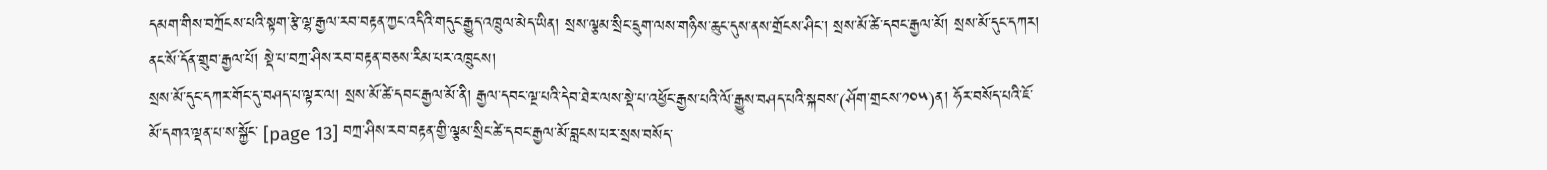དམག་གིས་བཀྲོངས་པའི་སྟག་རྩེ་ལྷ་རྒྱལ་རབ་བརྟན་ཀྱང་འདིའི་གདུང་རྒྱུད་འཁྲུལ་མེད་ཡིན། སྲས་ལྕམ་སྲིང་དྲུག་ལས་གཉིས་ཆུང་དུས་ནས་གྲོངས་ཤིང་། སྲས་མོ་ཚེ་དབང་རྒྱལ་མོ། སྲས་མོ་དུང་དཀར། ནང་སོ་དོན་གྲུབ་རྒྱལ་པོ། སྡེ་པ་བཀྲ་ཤིས་རབ་བརྟན་བཅས་རིམ་པར་འཁྲུངས།
སྲས་མོ་དུང་དཀར་གོང་དུ་བཤད་པ་ལྟར་ལ། སྲས་མོ་ཚེ་དབང་རྒྱལ་མོ་ནི། རྒྱལ་དབང་ལྔ་པའི་དེབ་ཐེར་ལས་སྡེ་པ་འཕྱོང་རྒྱས་པའི་ལོ་རྒྱུས་བཤད་པའི་སྐབས་(ཤོག་གྲངས་༡༠༥)ན། ཧོར་བསོད་པའི་ཇོ་མོ་དགའ་ལྡན་པ་ས་སྐྱོང་ [page 13] བཀྲ་ཤིས་རབ་བརྟན་གྱི་ལྕམ་སྲིང་ཚེ་དབང་རྒྱལ་མོ་བླངས་པར་སྲས་བསོད་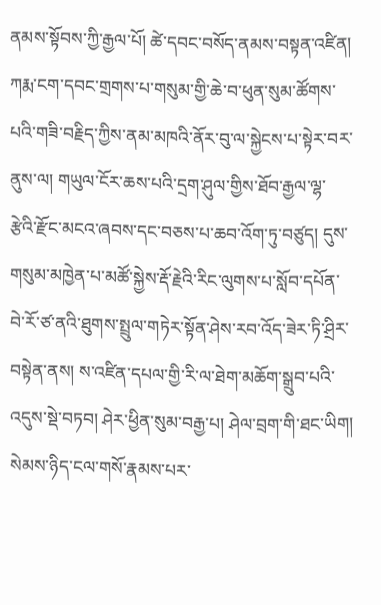ནམས་སྟོབས་ཀྱི་རྒྱལ་པོ། ཚེ་དབང་བསོད་ནམས་བསྟན་འཛིན། ཀརྨ་ངག་དབང་གྲགས་པ་གསུམ་གྱི་ཆེ་བ་ཕུན་སུམ་ཚོགས་པའི་གཟི་བརྗིད་ཀྱིས་ནམ་མཁའི་ནོར་བུ་ལ་སྐྱེངས་པ་སྟེར་བར་ནུས་ལ། གཡུལ་ངོར་ཆས་པའི་དྲག་ཤུལ་གྱིས་ཐོབ་རྒྱལ་ལྷ་རྩེའི་རྫོང་མངའ་ཞབས་དང་བཅས་པ་ཆབ་འོག་ཏུ་བཙུད། དུས་གསུམ་མཁྱེན་པ་མཚོ་སྐྱེས་རྡོ་རྗེའི་རིང་ལུགས་པ་སློབ་དཔོན་བེ་རོ་ཙ་ནའི་ཐུགས་སྤྲུལ་གཏེར་སྟོན་ཤེས་རབ་འོད་ཟེར་ཏི་ཤྲིར་བསྟེན་ནས། ས་འཛིན་དཔལ་གྱི་རི་ལ་ཐེག་མཆོག་སྒྲུབ་པའི་འདུས་སྡེ་བཏབ། ཤེར་ཕྱིན་སུམ་བརྒྱ་པ། ཤེལ་བྲག་གི་ཐང་ཡིག། སེམས་ཉིད་ངལ་གསོ་རྣམས་པར་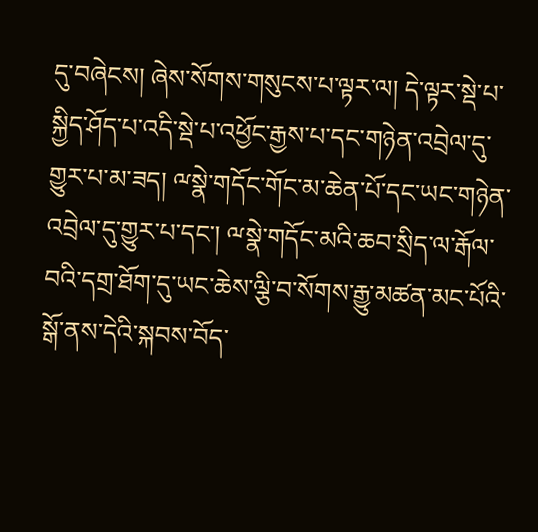དུ་བཞེངས། ཞེས་སོགས་གསུངས་པ་ལྟར་ལ། དེ་ལྟར་སྡེ་པ་སྐྱིད་ཤོད་པ་འདི་སྡེ་པ་འཕྱོང་རྒྱས་པ་དང་གཉེན་འབྲེལ་དུ་གྱུར་པ་མ་ཟད། ྋསྣེ་གདོང་གོང་མ་ཆེན་པོ་དང་ཡང་གཉེན་འབྲེལ་དུ་གྱུར་པ་དང་། ྋསྣེ་གདོང་མའི་ཆབ་སྲིད་ལ་རྒོལ་བའི་དགྲ་ཐོག་དུ་ཡང་ཆེས་ལྕི་བ་སོགས་རྒྱུ་མཚན་མང་པོའི་སྒོ་ནས་དེའི་སྐབས་བོད་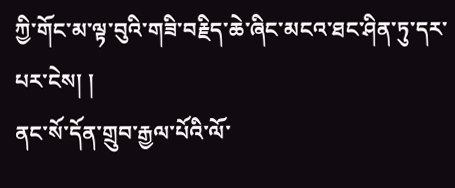ཀྱི་གོང་མ་ལྟ་བུའི་གཟི་བརྗིད་ཆེ་ཞིང་མངའ་ཐང་ཤིན་ཏུ་དར་པར་ངེས། །
ནང་སོ་དོན་གྲུབ་རྒྱལ་པོའི་ལོ་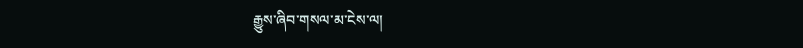རྒྱུས་ཞིབ་གསལ་མ་ངེས་ལ།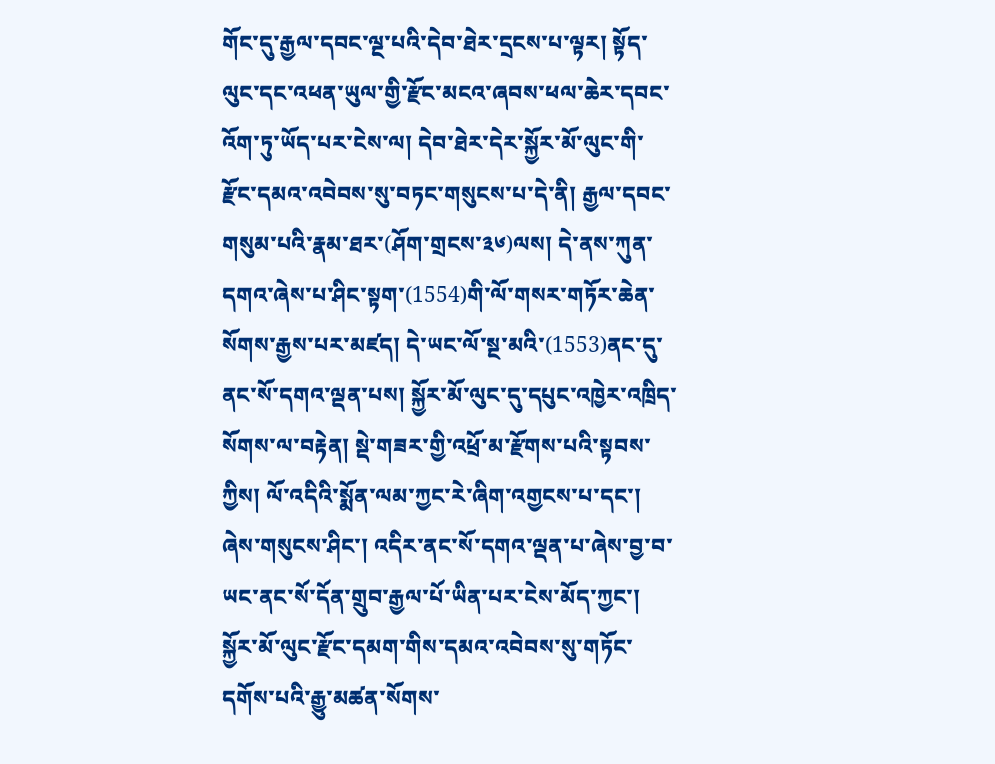གོང་དུ་རྒྱལ་དབང་ལྔ་པའི་དེབ་ཐེར་དྲངས་པ་ལྟར། སྟོད་ལུང་དང་འཕན་ཡུལ་གྱི་རྫོང་མངའ་ཞབས་ཕལ་ཆེར་དབང་འོག་ཏུ་ཡོད་པར་ངེས་ལ། དེབ་ཐེར་དེར་སྐྱོར་མོ་ལུང་གི་རྫོང་དམའ་འབེབས་སུ་བཏང་གསུངས་པ་དེ་ནི། རྒྱལ་དབང་གསུམ་པའི་རྣམ་ཐར་(ཤོག་གྲངས་༣༦)ལས། དེ་ནས་ཀུན་དགའ་ཞེས་པ་ཤིང་སྟག་(1554)གི་ལོ་གསར་གཏོར་ཆེན་སོགས་རྒྱས་པར་མཛད། དེ་ཡང་ལོ་སྔ་མའི་(1553)ནང་དུ་ནང་སོ་དགའ་ལྡན་པས། སྐྱོར་མོ་ལུང་དུ་དཔུང་འཁྱེར་འཁྲིད་སོགས་ལ་བརྟེན། སྡེ་གཟར་གྱི་འཕྲོ་མ་རྫོགས་པའི་སྟབས་ཀྱིས། ལོ་འདིའི་སྨོན་ལམ་ཀྱང་རེ་ཞིག་འགྱངས་པ་དང་། ཞེས་གསུངས་ཤིང་། འདིར་ནང་སོ་དགའ་ལྡན་པ་ཞེས་བྱ་བ་ཡང་ནང་སོ་དོན་གྲུབ་རྒྱལ་པོ་ཡིན་པར་ངེས་མོད་ཀྱང་། སྐྱོར་མོ་ལུང་རྫོང་དམག་གིས་དམའ་འབེབས་སུ་གཏོང་དགོས་པའི་རྒྱུ་མཚན་སོགས་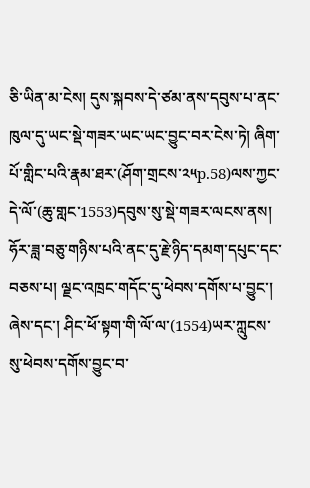ཅི་ཡིན་མ་ངེས། དུས་སྐབས་དེ་ཙམ་ནས་དབུས་པ་ནང་ཁུལ་དུ་ཡང་སྡེ་གཟར་ཡང་ཡང་བྱུང་བར་ངེས་ཏེ། ཞིག་པོ་གླིང་པའི་རྣམ་ཐར་(ཤོག་གྲངས་༢༥p.58)ལས་ཀྱང་དེ་ལོ་(ཆུ་གླང་1553)དབུས་སུ་སྡེ་གཟར་ལངས་ནས། ཧོར་ཟླ་བཅུ་གཉིས་པའི་ནང་དུ་རྗེ་ཉིད་དམག་དཔུང་དང་བཅས་པ། ལྗང་འཁྲང་གདོང་དུ་ཕེབས་དགོས་པ་བྱུང་། ཞེས་དང་། ཤིང་ཕོ་སྟག་གི་ལོ་ལ་(1554)ཡར་ཀླུངས་སུ་ཕེབས་དགོས་བྱུང་བ་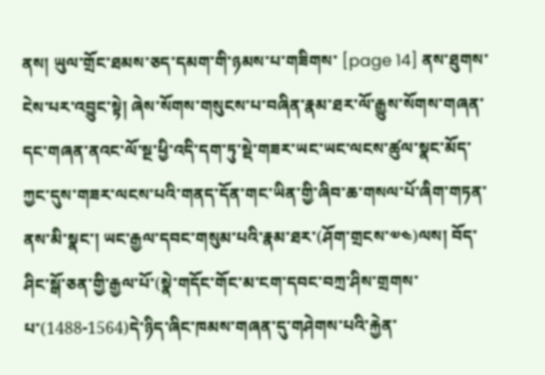ནས། ཡུལ་གྲོང་ཐམས་ཅད་དམག་གི་ཉམས་པ་གཟིགས་ [page 14] ནས་ཐུགས་ངེས་པར་འབྱུང་སྟེ། ཞེས་སོགས་གསུངས་པ་བཞིན་རྣམ་ཐར་ལོ་རྒྱུས་སོགས་གཞན་དང་གཞན་ནའང་ལོ་སྔ་ཕྱི་འདི་དག་ཏུ་སྡེ་གཟར་ཡང་ཡང་ལངས་ཚུལ་སྣང་མོད་ཀྱང་དུས་གཟར་ལངས་པའི་གནད་དོན་གང་ཡིན་གྱི་ཞིབ་ཆ་གསལ་པོ་ཞིག་གཏན་ནས་མི་སྣང་། ཡང་རྒྱལ་དབང་གསུམ་པའི་རྣམ་ཐར་(ཤོག་གྲངས་༧༤)ལས། བོད་ཤིང་སྒོ་ཅན་གྱི་རྒྱལ་པོ་(སྣེ་གདོང་གོང་མ་ངག་དབང་བཀྲ་ཤིས་གྲགས་པ་(1488-1564)དེ་ཉིད་ཞིང་ཁམས་གཞན་དུ་གཤེགས་པའི་རྐྱེན་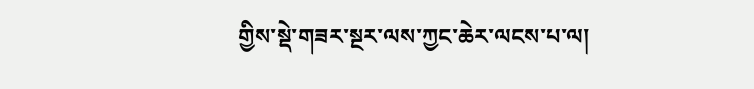གྱིས་སྡེ་གཟར་སྔར་ལས་ཀྱང་ཆེར་ལངས་པ་ལ།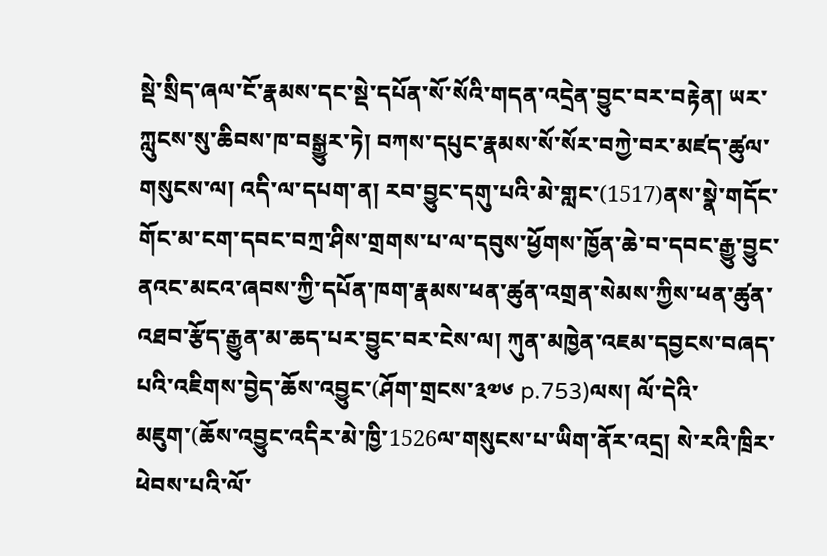སྡེ་སྲིད་ཞལ་ངོ་རྣམས་དང་སྡེ་དཔོན་སོ་སོའི་གདན་འདྲེན་བྱུང་བར་བརྟེན། ཡར་ཀླུངས་སུ་ཆིབས་ཁ་བསྒྱུར་ཏེ། བཀས་དཔུང་རྣམས་སོ་སོར་བཀྱེ་བར་མཛད་ཚུལ་གསུངས་ལ། འདི་ལ་དཔག་ན། རབ་བྱུང་དགུ་པའི་མེ་གླང་(1517)ནས་སྣེ་གདོང་གོང་མ་ངག་དབང་བཀྲ་ཤིས་གྲགས་པ་ལ་དབུས་ཕྱོགས་ཁྱོན་ཆེ་བ་དབང་རྒྱུ་བྱུང་ནའང་མངའ་ཞབས་ཀྱི་དཔོན་ཁག་རྣམས་ཕན་ཚུན་འགྲན་སེམས་ཀྱིས་ཕན་ཚུན་འཐབ་རྩོད་རྒྱུན་མ་ཆད་པར་བྱུང་བར་ངེས་ལ། ཀུན་མཁྱེན་འཇམ་དབྱངས་བཞད་པའི་འཇིགས་བྱེད་ཆོས་འབྱུང་(ཤོག་གྲངས་༣༧༦ p.753)ལས། ལོ་དེའི་མཇུག་(ཆོས་འབྱུང་འདིར་མེ་ཁྱི་1526ལ་གསུངས་པ་ཡིག་ནོར་འདྲ། སེ་རའི་ཁྲིར་ཕེབས་པའི་ལོ་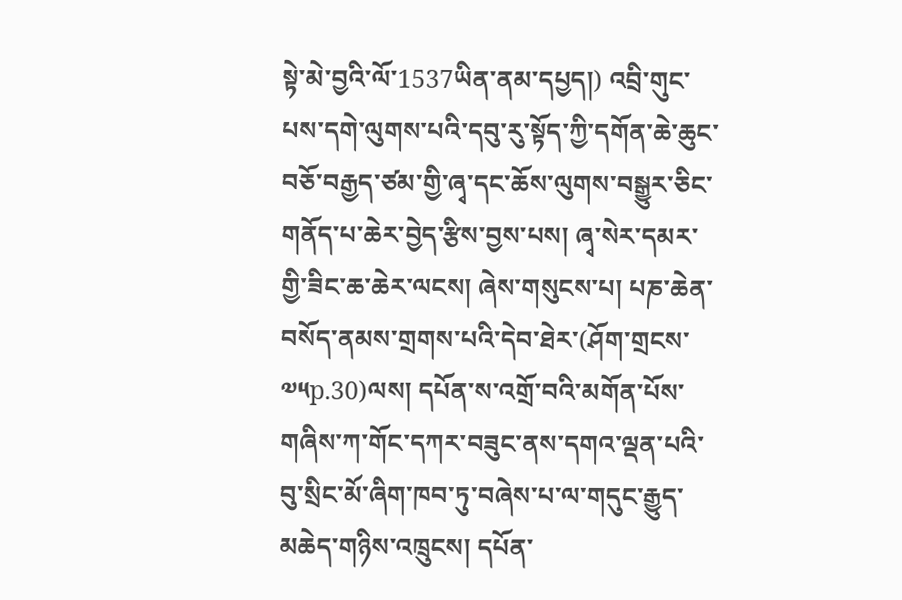སྟེ་མེ་བྱའི་ལོ་1537ཡིན་ནམ་དཔྱད།) འབྲི་གུང་པས་དགེ་ལུགས་པའི་དབུ་རུ་སྟོད་ཀྱི་དགོན་ཆེ་ཆུང་བཅོ་བརྒྱད་ཙམ་གྱི་ཞྭ་དང་ཆོས་ལུགས་བསྒྱུར་ཅིང་གནོད་པ་ཆེར་བྱེད་རྩིས་བྱས་པས། ཞྭ་སེར་དམར་གྱི་ཟིང་ཆ་ཆེར་ལངས། ཞེས་གསུངས་པ། པཎ་ཆེན་བསོད་ནམས་གྲགས་པའི་དེབ་ཐེར་(ཤོག་གྲངས་༧༥p.30)ལས། དཔོན་ས་འགྲོ་བའི་མགོན་པོས་གཞིས་ཀ་གོང་དཀར་བཟུང་ནས་དགའ་ལྡན་པའི་བུ་སྲིང་མོ་ཞིག་ཁབ་ཏུ་བཞེས་པ་ལ་གདུང་རྒྱུད་མཆེད་གཉིས་འཁྲུངས། དཔོན་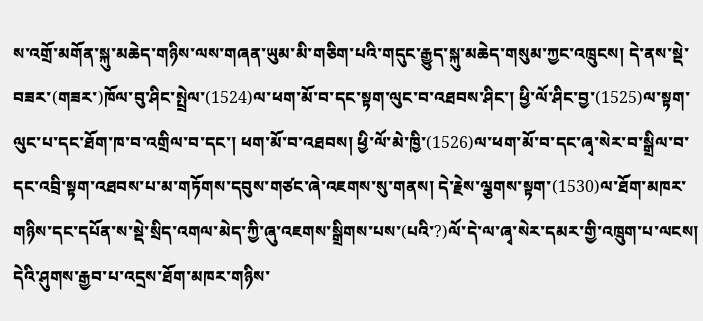ས་འགྲོ་མགོན་སྐུ་མཆེད་གཉིས་ལས་གཞན་ཡུམ་མི་གཅིག་པའི་གདུང་རྒྱུད་སྐུ་མཆེད་གསུམ་ཀྱང་འཁྲུངས། དེ་ནས་སྡེ་བཟར་(གཟར་)ཁོལ་བུ་ཤིང་སྤྲེལ་(1524)ལ་ཕག་མོ་བ་དང་སྟག་ལུང་བ་འཐབས་ཤིང་། ཕྱི་ལོ་ཤིང་བྱ་(1525)ལ་སྟག་ལུང་པ་དང་ཐོག་ཁ་བ་འགྲིལ་བ་དང་། ཕག་མོ་བ་འཐབས། ཕྱི་ལོ་མེ་ཁྱི་(1526)ལ་ཕག་མོ་བ་དང་ཞྭ་སེར་བ་སྒྲིལ་བ་དང་འབྲི་སྟག་འཐབས་པ་མ་གཏོགས་དབུས་གཙང་ཞེ་འཇགས་སུ་གནས། དེ་རྗེས་ལྕགས་སྟག་(1530)ལ་ཐོག་མཁར་གཉིས་དང་དཔོན་ས་སྡེ་སྲིད་འགལ་མེད་ཀྱི་ཞུ་འཇགས་སྒྲིགས་པས་(པའི་?)ལོ་དེ་ལ་ཞྭ་སེར་དམར་གྱི་འཁྲུག་པ་ལངས། དེའི་ཤུགས་རྒྱབ་པ་འདྲས་ཐོག་མཁར་གཉིས་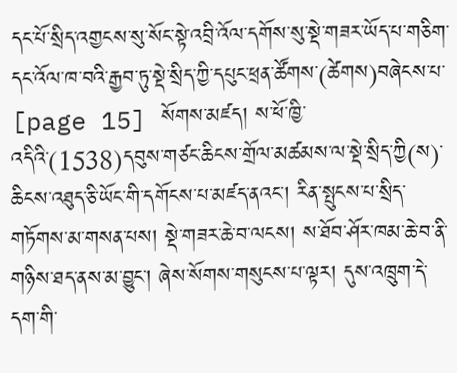དང་པོ་སྲིད་འགྱངས་སུ་སོང་སྟེ་འབྲི་འོལ་དགོས་སུ་སྡེ་གཟར་ཡོད་པ་གཅིག་དང་འོལ་ཁ་བའི་རྒྱབ་ཏུ་སྡེ་སྲིད་ཀྱི་དཔུང་ཕྲན་ཚོགས་(ཚེགས)བཞེངས་པ་ [page 15] སོགས་མཛད། ས་ཕོ་ཁྱི་འདིའི་(1538)དབུས་གཙང་ཆིངས་གྲོལ་མཚམས་ལ་སྡེ་སྲིད་ཀྱི(ས)་ཆིངས་འཐུད་ཅི་ཡོང་གི་དགོངས་པ་མཛད་ནའང་། རིན་སྤུངས་པ་སྲིད་གཏོགས་མ་གསན་པས། སྡེ་གཟར་ཆེ་བ་ལངས། ས་ཐོབ་ཤོར་ཁམ་ཆེ་བ་ནི་གཉིས་ཐད་ནས་མ་བྱུང་། ཞེས་སོགས་གསུངས་པ་ལྟར། དུས་འཁྲུག་དེ་དག་གི་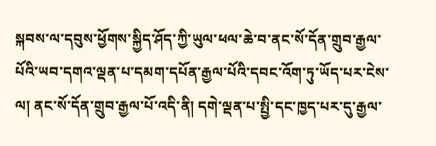སྐབས་ལ་དབུས་ཕྱོགས་སྐྱིད་ཤོད་ཀྱི་ཡུལ་ཕལ་ཆེ་བ་ནང་སོ་དོན་གྲུབ་རྒྱལ་པོའི་ཡབ་དགའ་ལྡན་པ་དམག་དཔོན་རྒྱལ་པོའི་དབང་འོག་ཏུ་ཡོད་པར་ངེས་ལ། ནང་སོ་དོན་གྲུབ་རྒྱལ་པོ་འདི་ནི། དགེ་ལྡན་པ་སྤྱི་དང་ཁྱད་པར་དུ་རྒྱལ་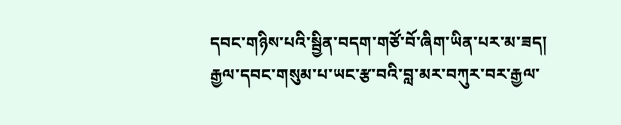དབང་གཉིས་པའི་སྦྱིན་བདག་གཙོ་བོ་ཞིག་ཡིན་པར་མ་ཟད། རྒྱལ་དབང་གསུམ་པ་ཡང་རྩ་བའི་བླ་མར་བཀུར་བར་རྒྱལ་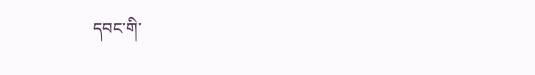དབང་གི་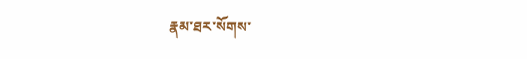རྣམ་ཐར་སོགས་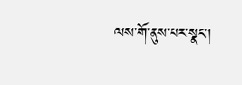ལས་གོ་ནུས་པར་སྣང་།